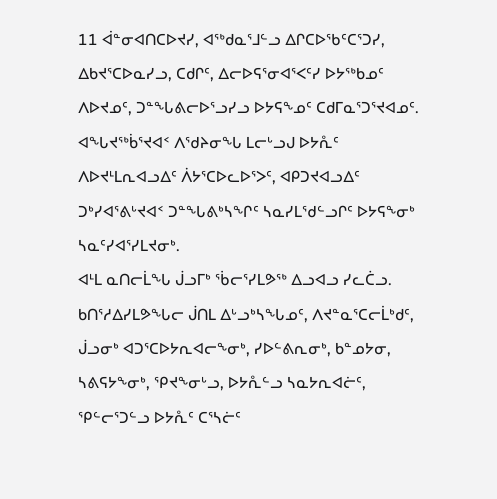11 ᐋᓐᓂᐊᑎᑕᐅᔪᓯ, ᐊᖅᑯᓇᕐᒧᓪᓗ ᐃᒋᑕᐅᖃᑦᑕᕐᑐᓯ, ᐃᑲᔪᕐᑕᐅᓇᓯᓗ, ᑕᑯᒋᑦ, ᐃᓕᐅᕋᕐᓂᐊᕐᐸᑦᓯ ᐅᔭᖅᑲᓄᑦ ᐱᐅᔪᓄᑦ, ᑐᓐᖓᕕᓕᐅᕐᓗᓯᓗ ᐅᔭᕋᖕᓄᑦ ᑕᑯᒥᓇᕐᑐᕐᔪᐊᓄᑦ.
ᐊᖓᔪᖅᑳᕐᔪᐊᑉ ᐱᖁᔨᓂᖓ ᒪᓕᒡᓗᒍ ᐅᔭᕅᑦ ᐱᐅᔪᒻᒪᕆᐊᓗᐃᑦ ᐲᔭᕐᑕᐅᓚᐅᕐᐳᑦ, ᐊᑭᑐᔪᐊᓗᐃᑦ ᑐᒃᓯᐊᕐᕕᒡᔪᐊᑉ ᑐᓐᖓᕕᒃᓴᖏᑦ ᓴᓇᓯᒪᖁᓪᓗᒋᑦ ᐅᔭᕋᖕᓂᒃ ᓴᓇᑦᓯᐊᕐᓯᒪᔪᓂᒃ.
ᐊᒻᒪ ᓇᑎᓕᒫᖓ ᒎᓗᒥᒃ ᖄᓕᕐᓯᒪᕗᖅ ᐃᓗᐊᓗ ᓯᓚᑖᓗ.
ᑲᑎᕐᓱᐃᓯᒪᕗᖓᓕ ᒎᑎᒪ ᐃᒡᓗᒃᓴᖓᓄᑦ, ᐱᔪᓐᓇᕐᑕᓕᒫᒃᑯᑦ, ᒎᓗᓂᒃ ᐊᑐᕐᑕᐅᔭᕆᐊᓕᖕᓂᒃ, ᓯᐅᓪᕕᕆᓂᒃ, ᑲᓐᓄᔭᓂ, ᓴᕕᕋᔭᖕᓂᒃ, ᕿᔪᖕᓂᒡᓗ, ᐅᔭᕅᓪᓗ ᓴᓇᔭᕆᐊᓖᑦ, ᕿᓪᓕᕐᑐᓪᓗ ᐅᔭᕅᑦ ᑕᕐᓴᓖᑦ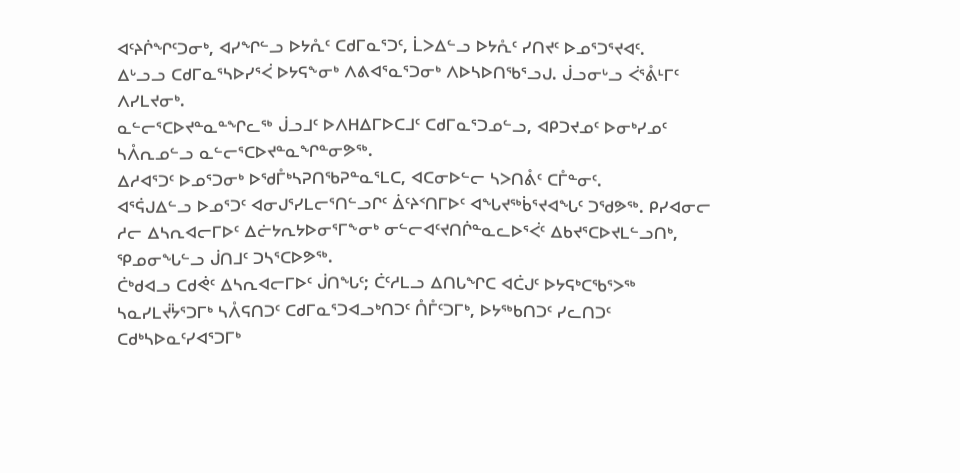ᐊᑦᔨᒌᖏᑦᑐᓂᒃ, ᐊᓯᖏᓪᓗ ᐅᔭᕅᑦ ᑕᑯᒥᓇᕐᑐᑦ, ᒫᐳᐃᓪᓗ ᐅᔭᕅᑦ ᓯᑎᔪᑦ ᐅᓄᕐᑐᕐᔪᐊᑦ.
ᐃᒡᓗᓗ ᑕᑯᒥᓇᕐᓴᐅᓯᕐᐹ ᐅᔭᕋᖕᓂᒃ ᐱᕕᐊᕐᓇᕐᑐᓂᒃ ᐱᐅᓴᐅᑎᖃᕐᓗᒍ. ᒎᓗᓂᒡᓗ ᐹᕐᕔᒻᒥᑦ ᐱᓯᒪᔪᓂᒃ.
ᓇᓪᓕᕐᑕᐅᔪᓐᓇᓐᖏᓚᖅ ᒎᓗᒧᑦ ᐅᐱᕼᐃᒥᐅᑕᒧᑦ ᑕᑯᒥᓇᕐᑐᓄᓪᓗ, ᐊᑭᑐᔪᓄᑦ ᐅᓂᒃᓯᓄᑦ ᓴᐰᕆᓄᓪᓗ ᓇᓪᓕᕐᑕᐅᔪᓐᓇᖏᓐᓂᕗᖅ.
ᐃᓱᐊᕐᑐᑦ ᐅᓄᕐᑐᓂᒃ ᐅᖁᒤᒃᓴᕈᑎᖃᕈᓐᓇᕐᒪᑕ, ᐊᑕᓂᐅᓪᓕ ᓴᐳᑎᕔᑦ ᑕᒤᓐᓂᑦ.
ᐊᕐᕌᒍᐃᓪᓗ ᐅᓄᕐᑐᑦ ᐊᓂᒍᕐᓯᒪᓕᕐᑎᓪᓗᒋᑦ ᐄᑦᔨᑉᑎᒥᐅᑦ ᐊᖓᔪᖅᑳᕐᔪᐊᖓᑦ ᑐᖁᕗᖅ. ᑭᓯᐊᓂᓕ ᓱᓕ ᐃᓴᕆᐊᓕᒥᐅᑦ ᐃᓖᔭᕆᔭᐅᓂᕐᒥᖕᓂᒃ ᓂᓪᓕᐊᑦᔪᑎᒌᓐᓇᓚᐅᕐᐹᑦ ᐃᑲᔪᕐᑕᐅᔪᒪᓪᓗᑎᒃ, ᕿᓄᓂᖓᓪᓗ ᒎᑎᒧᑦ ᑐᓴᕐᑕᐅᕗᖅ.
ᑖᒃᑯᐊᓗ ᑕᑯᕚᑦ ᐃᓴᕆᐊᓕᒥᐅᑦ ᒎᑎᖓᑦ; ᑖᑦᓱᒪᓗ ᐃᑎᒐᖏᑕ ᐊᑖᒍᑦ ᐅᔭᕋᒃᑕᖃᕐᐳᖅ ᓴᓇᓯᒪᔫᔮᕐᑐᒥᒃ ᓴᐰᕋᑎᑐᑦ ᑕᑯᒥᓇᕐᑐᐊᓗᒃᑎᑐᑦ ᑍᒤᑦᑐᒥᒃ, ᐅᔭᖅᑲᑎᑐᑦ ᓯᓚᑎᑐᑦ ᑕᑯᒃᓴᐅᓇᑦᓯᐊᕐᑐᒥᒃ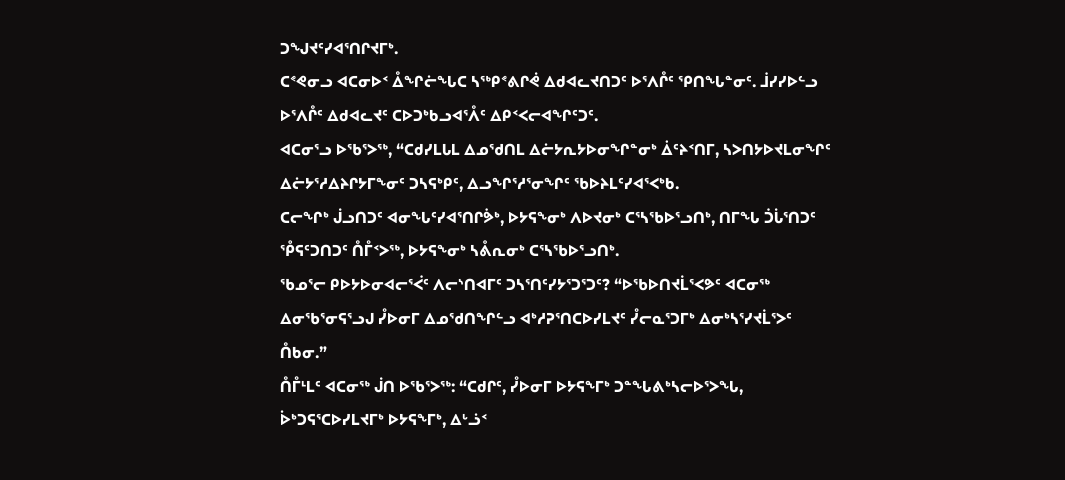ᑐᖑᔪᑦᓯᐊᕐᑎᒋᔪᒥᒃ.
ᑕᕝᕙᓂᓗ ᐊᑕᓂᐅᑉ ᐂᖏᓖᖓᑕ ᓴᖅᑭᕝᕕᒋᕚ ᐃᑯᐊᓚᔪᑎᑐᑦ ᐅᕐᐱᒊᑦ ᕿᑎᖓᓐᓂᑦ. ᒨᓯᓯᐅᓪᓗ ᐅᕐᐱᒊᑦ ᐃᑯᐊᓚᔪᑦ ᑕᐅᑐᒃᑲᓗᐊᕐᐰᑦ ᐃᑭᑉᐸᓕᐊᖏᑦᑐᑦ.
ᐊᑕᓂᕐᓗ ᐅᖃᕐᐳᖅ, “ᑕᑯᓯᒪᒐᒪ ᐃᓄᖁᑎᒪ ᐃᓖᔭᕆᔭᐅᓂᖏᓐᓂᒃ ᐄᑦᔨᑉᑎᒥ, ᓴᐳᑎᔭᐅᔪᒪᓂᖏᑦ ᐃᓖᔭᕐᓱᐃᔨᒋᔭᒥᖕᓂᑦ ᑐᓴᕋᒃᑭᑦ, ᐃᓗᖏᕐᓱᕐᓂᖏᑦ ᖃᐅᔨᒪᑦᓯᐊᕐᐸᒃᑲ.
ᑕᓕᖏᒃ ᒎᓗᑎᑐᑦ ᐊᓂᖓᑦᓯᐊᕐᑎᒋᕘᒃ, ᐅᔭᕋᖕᓂᒃ ᐱᐅᔪᓂᒃ ᑕᕐᓴᖃᐅᕐᓗᑎᒃ, ᑎᒥᖓ ᑑᒑᕐᑎᑐᑦ ᕾᕋᑦᑐᑎᑐᑦ ᑍᒤᑉᐳᖅ, ᐅᔭᕋᖕᓂᒃ ᓴᕔᕆᓂᒃ ᑕᕐᓴᖃᐅᕐᓗᑎᒃ.
ᖃᓄᕐᓕ ᑭᐅᔭᐅᓂᐊᓕᕐᐹᑦ ᐱᓕᔅᑎᐊᒥᑦ ᑐᓴᕐᑎᑦᓯᔭᕐᑐᕐᑐᑦ? “ᐅᖃᐅᑎᔪᒫᕐᐸᕗᑦ ᐊᑕᓂᖅ ᐃᓂᖃᕐᓂᕋᕐᓗᒍ ᓮᐅᓂᒥ ᐃᓄᖁᑎᖏᓪᓗ ᐊᒃᓱᕈᕐᑎᑕᐅᓯᒪᔪᑦ ᓮᓕᓇᕐᑐᒥᒃ ᐃᓂᒃᓴᕐᓯᔪᒫᕐᐳᑦ ᑍᑲᓂ.”
ᑍᒤᒻᒪᑦ ᐊᑕᓂᖅ ᒎᑎ ᐅᖃᕐᐳᖅ: “ᑕᑯᒋᑦ, ᓮᐅᓂᒥ ᐅᔭᕋᖕᒥᒃ ᑐᓐᖓᕕᒃᓴᓕᐅᕐᐳᖓ, ᐆᒃᑐᕋᕐᑕᐅᓯᒪᔪᒥᒃ ᐅᔭᕋᖕᒥᒃ, ᐃᒡᓘᑉ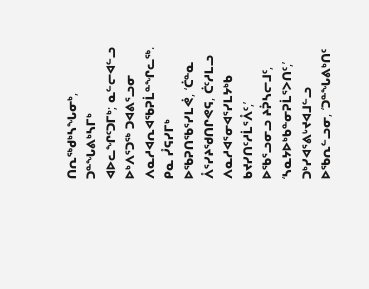ᑎᕆᖅᑯᒃᓴᖓᓂᒃ, ᑐᓐᖓᕕᒃᓴᒥᒃ ᐊᐅᓚᖏᑦᑐᒥᒃ; ᓇᓪᓕᐊᓪᓗ ᐅᒃᐱᕐᑐᖅ ᑐᐊᕕᕐᓗᓂ ᐱᓇᓱᐊᕆᐊᖃᕈᒫᓐᖏᓚᖅ.
ᑭᓇ ᓮᕋᓯᒥᒃ ᐅᖃᕈᑎᖃᕐᓯᒪᕚ, ‘ᑖᓐᓇ ᐰᕐᓯᔨᖁᑎᒋᕙᕋ, ᑖᑦᓱᒪᓗ ᐱᓇᓱᐊᕐᓂᐊᕐᓯᒪᔭᒃᑲ ᑲᔪᓯᑎᑦᓱᒫᕐᐰᑦ,’ ᐅᖃᕐᓗᓂᓗ ᔨᕉᓴᓕᒧᑦ, ‘ᓴᓇᔭᐅᒃᑲᓐᓂᕈᒫᕐᐳᑎᑦ,’ ᑐᒃᓯᐊᕐᕕᒡᔪᐊᒧᓪᓗ ᐅᖃᕆᓪᓗᓂ, ‘ᑐᓐᖓᕕᒃᑎᑦ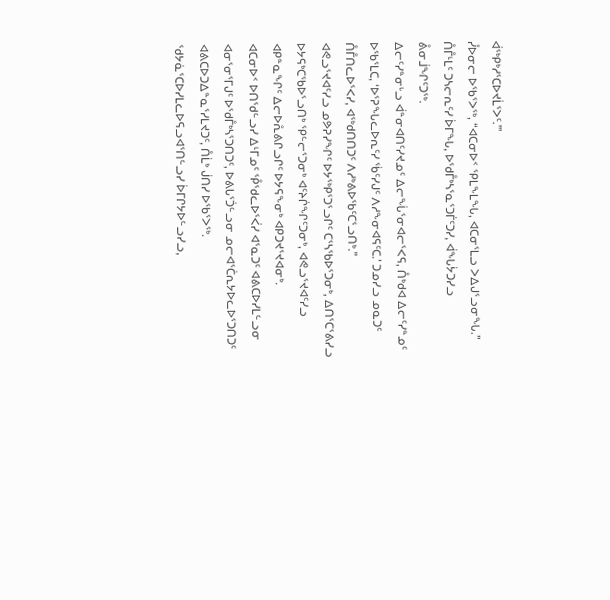ᐋᖅᑭᒃᓱᕐᑕᐅᔪᒫᕐᐳᑦ.’”
ᓮᐅᓂᓕ ᐅᖃᕐᐳᖅ, “ᐊᑕᓂᐅᑉ ᕿᒪᖕᒪᖓ, ᐊᑕᓂᕐᒪᓗ ᐳᐃᒍᕐᓗᓂᖓ.”
ᑍᒤᒻᒪᑦ ᑐᓴᓕᕆᑦᓯ ᐆᒥᖓ, ᐅᖁᒤᒃᓴᕐᓇᕐᑐᒦᑦᑐᓯ, ᐋᖓᔮᑐᓯᓗ ᕔᓂᒨᖏᑦᑐᖅ.
ᐃᓕᑦᓯᓐᓂᒡᓗ ᐋᓐᓂᐊᑎᑦᓯᔪᓄᑦ ᐃᓕᖔᕐᓂᐊᓕᕐᐸᕋ, ᑍᒃᑯᐊ ᐃᓕᑦᓯᓐᓄᑦ ᐅᖃᕐᒪᑕ, ‘ᐅᕐᕈᖓᓚᐅᕆᑦᓯ ᖄᑦᓯᒍᑦ ᐱᓱᖕᓂᐊᕋᑦᑕ.’ ᑐᓄᓯᓗ ᓄᓇᑐᑦ ᑍᒤᑎᓚᐅᕐᐸᓯ, ᐊᖅᑯᑎᑎᑐᑦ ᐱᓱᒃᕕᐅᖃᑦᑕᕐᓗᑎᒃ.”
ᐊᕙᓗᕐᔪᐊᑦᓯᓗ ᓄᕗᕈᓯᖏᑦ ᐅᔭᖅᑭᕐᑐᕐᓗᒋᑦ ᑕᕐᓴᖃᐅᕐᑐᓂᒃ, ᐃᑎᕐᑕᕐᕕᓯᓗ ᐅᔭᕋᒃᑕᖃᐅᕐᓗᑎᒃ ᕿᓪᓕᕐᑐᓂᒃ ᐊᑦᔨᒌᖏᑦᑐᓂᒃ, ᐊᕙᓗᕐᔪᐊᑦᓯᓗ ᐊᑭᓐᓇᖏᑦ ᐃᓕᐅᕅᕕᒋᓗᒋᑦ ᐅᔭᕋᖕᓂᒃ ᐊᑭᑐᔪᕐᔪᐊᓂᒃ.
ᐊᑕᓂᐅᑉ ᐅᑎᖁᓪᓗᓯ ᐃᒻᒥᓄᑦ ᕾᖁᓚᐅᕐᐹᓯ ᐊᕐᓇᑐᑦ ᐊᕕᑕᐅᓯᒪᓪᓗᓂ ᐊᓂᕐᓂᕐᒥᒍᑦ ᐅᖁᒤᒃᓴᕐᑐᑎᑐᑦ, ᐅᕕᒐᕐᑑᓪᓗᓂ ᓄᓕᐊᕐᑖᕆᔭᐅᓚᐅᕐᑐᑎᑐᑦ ᐊᕕᑕᐅᑐᐃᓐᓇᕐᓯᒪᔪᑐᑦ, ᑍᒫᒃ ᒎᑎᓯ ᐅᖃᕐᐳᖅ.
ᖁᔭᓈᕐᑕᐅᓯᒪᓚᐅᕋᓗᐊᕐᑎᓪᓗᓯ ᐆᒥᒋᔭᐅᓪᓗᓯᓗ,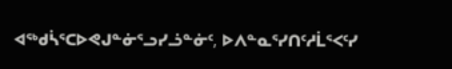ᐊᖅᑯᓵᕐᑕᐅᕙᒍᓐᓃᕐᓗᓯᓘᓐᓃᑦ, ᐅᐱᓐᓇᕐᓯᑎᑦᓱᒫᕐᐸᑦᓯ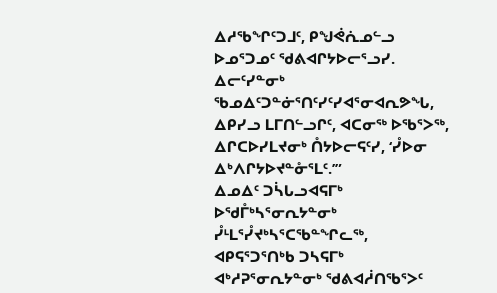ᐃᓱᖃᖏᑦᑐᒧᑦ, ᑭᖑᕚᕇᓄᓪᓗ ᐅᓄᕐᑐᓄᑦ ᖁᕕᐊᒋᔭᐅᓕᕐᓗᓯ.
ᐃᓕᑦᓯᓐᓂᒃ ᖃᓄᐃᑦᑐᓐᓃᕐᑎᑦᓯᑦᓯᐊᕐᓂᐊᕆᕗᖓ, ᐃᑭᓯᓗ ᒪᒥᑎᓪᓗᒋᑦ, ᐊᑕᓂᖅ ᐅᖃᕐᐳᖅ, ᐃᒋᑕᐅᓯᒪᔪᓂᒃ ᑍᔭᐅᓕᕋᑦᓯ, ‘ᓮᐅᓂ ᐃᒃᐱᒋᔭᐅᔪᓐᓁᕐᒪᑦ.’”
ᐃᓄᐃᑦ ᑐᓵᒐᓗᐊᕋᒥᒃ ᐅᖁᒤᒃᓴᕐᓂᕆᔭᓐᓂᒃ ᓮᒻᒪᕐᓮᔪᒃᓴᕐᑕᖃᓐᖏᓚᖅ, ᐊᑭᕋᕐᑐᕐᑎᒃᑲ ᑐᓴᕋᒥᒃ ᐊᒃᓱᕈᕐᓂᕆᔭᓐᓂᒃ ᖁᕕᐊᓲᑎᖃᕐᐳᑦ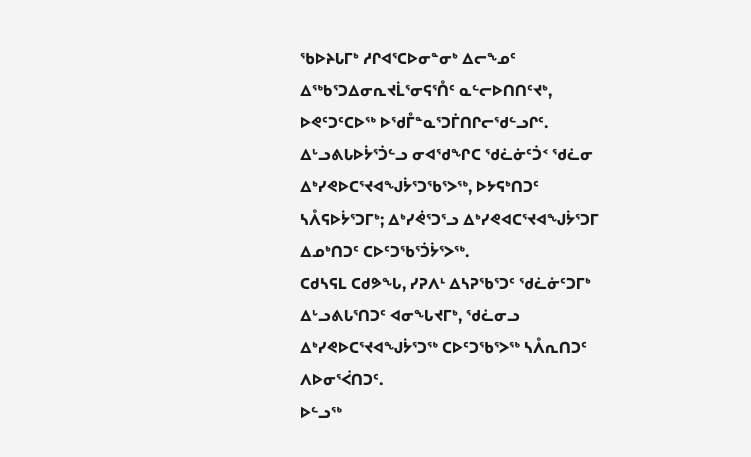ᖃᐅᔨᒐᒥᒃ ᓱᒋᐊᕐᑕᐅᓂᓐᓂᒃ ᐃᓕᖕᓄᑦ ᐃᖅᑲᕐᑐᐃᓂᕆᔪᒫᕐᓂᕋᕐᑍᑦ ᓇᓪᓕᐅᑎᑎᑦᔪᒃ, ᐅᕙᑦᑐᑦᑕᐅᖅ ᐅᖁᒤᓐᓇᕐᑐᒦᑎᒋᓕᖁᓪᓗᒋᑦ.
ᐃᒡᓗᕕᒐᐅᔮᕐᑑᓪᓗ ᓂᐊᖁᖏᑕ ᖁᓛᓃᑦᑑᑉ ᖁᓛᓂ ᐃᒃᓯᕙᐅᑕᕐᔪᐊᖑᔮᕐᑐᖃᕐᐳᖅ, ᐅᔭᕋᒃᑎᑐᑦ ᓴᐰᕋᐅᔮᕐᑐᒥᒃ; ᐃᒃᓯᕚᕐᑐᕐᓗ ᐃᒃᓯᕙᐊᑕᕐᔪᐊᖑᔮᕐᑐᒥ ᐃᓄᒃᑎᑐᑦ ᑕᐅᑦᑐᖃᕐᑑᔮᕐᐳᖅ.
ᑕᑯᓴᕋᒪ ᑕᑯᕗᖓ, ᓯᕈᐱᒻ ᐃᓴᕈᖃᕐᑐᑦ ᖁᓛᓃᑦᑐᒥᒃ ᐃᒡᓗᕕᒐᕐᑎᑐᑦ ᐊᓂᖓᔪᒥᒃ, ᖁᓛᓂᓗ ᐃᒃᓯᕙᐅᑕᕐᔪᐊᖑᔮᕐᑐᖅ ᑕᐅᑦᑐᖃᕐᐳᖅ ᓴᐰᕆᑎᑐᑦ ᐱᐅᓂᕐᐹᑎᑐᑦ.
ᐅᓪᓗᖅ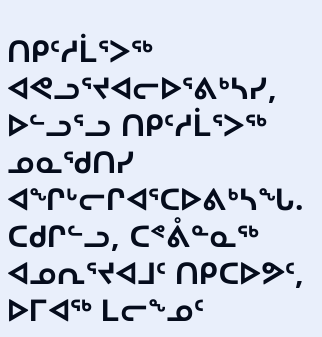ᑎᑭᑦᓱᒫᕐᐳᖅ ᐊᕙᓗᕐᔪᐊᓕᐅᕐᕕᒃᓴᓯ, ᐅᓪᓗᕐᓗ ᑎᑭᑦᓱᒫᕐᐳᖅ ᓄᓇᖁᑎᓯ ᐊᖏᒡᓕᒋᐊᕐᑕᐅᕕᒃᓴᖓ.
ᑕᑯᒋᓪᓗ, ᑕᕝᕔᓐᓇᖅ ᐊᓄᕆᕐᔪᐊᒧᑦ ᑎᑭᑕᐅᕗᑦ, ᐅᒥᐊᖅ ᒪᓕᖕᓄᑦ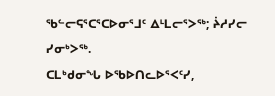ᖃᓪᓕᕋᕐᑕᕐᑕᐅᓂᕐᒧᑦ ᐃᒻᒪᓕᕐᐳᖅ; ᔩᓱᓯᓕ ᓯᓂᒃᐳᖅ.
ᑕᒪᒃᑯᓂᖓ ᐅᖃᐅᑎᓚᐅᕐᐸᑦᓯ,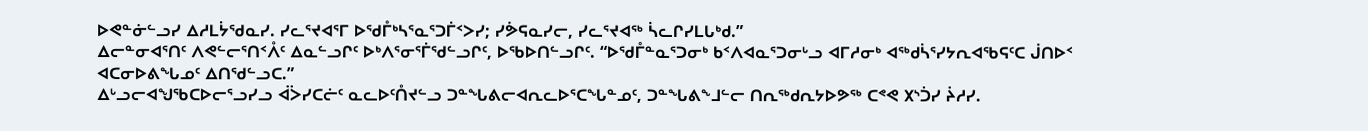ᐅᕙᓐᓃᓪᓗᓯ ᐃᓱᒪᔮᖁᓇᓯ. ᓯᓚᕐᔪᐊᕐᒥ ᐅᖁᒤᒃᓴᕐᓇᕐᑐᒦᑉᐳᓯ; ᓯᕘᕋᓇᓯᓕ, ᓯᓚᕐᔪᐊᖅ ᓵᓚᒋᓯᒪᒐᒃᑯ.”
ᐃᓕᓐᓂᐊᕐᑎᑦ ᐱᕙᓪᓕᕐᑎᑉᐰᑦ ᐃᓇᓪᓗᒋᑦ ᐅᒃᐱᕐᓂᕐᒦᖁᓪᓗᒋᑦ, ᐅᖃᐅᑎᓪᓗᒋᑦ. “ᐅᖁᒤᓐᓇᕐᑐᓂᒃ ᑲᑉᐱᐊᓇᕐᑐᓂᒡᓗ ᐊᒥᓱᓂᒃ ᐊᖅᑯᓵᕐᓯᔭᕆᐊᖃᕋᑦᑕ ᒎᑎᐅᑉ ᐊᑕᓂᐅᕕᖓᓄᑦ ᐃᑎᖁᓪᓗᑕ.”
ᐃᒡᓗᓕᐊᖑᖃᑕᐅᓕᕐᓗᓯᓗ ᐋᐴᓯᑕᓖᑦ ᓇᓚᐅᑦᑍᔪᓪᓗ ᑐᓐᖓᕕᓕᐊᕆᓚᐅᕐᑕᖓᓐᓄᑦ, ᑐᓐᖓᕕᖕᒧᓪᓕ ᑎᕆᖅᑯᕆᔭᐅᕗᖅ ᑕᕝᕙ ᙭ᔅᑑᓯ ᔩᓱᓯ.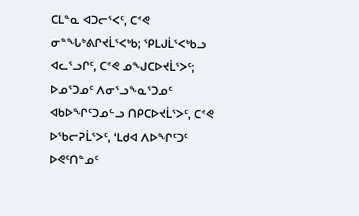ᑕᒪᓐᓇ ᐊᑐᓕᕐᐸᑦ, ᑕᕝᕙ ᓂᓐᖓᒃᕕᒋᔪᒫᕐᐸᒃᑲ; ᕿᒪᒍᒫᕐᐸᒃᑲᓗ ᐊᓚᕐᓗᒋᑦ, ᑕᕝᕙ ᓄᖑᑕᐅᔪᒫᕐᐳᑦ; ᐅᓄᕐᑐᓄᑦ ᐱᓂᕐᓗᖕᓇᕐᑐᓄᑦ ᐊᑲᐅᖏᑦᑐᓄᓪᓗ ᑎᑭᑕᐅᔪᒫᕐᐳᑦ, ᑕᕝᕙ ᐅᖃᓕᕈᒫᕐᐳᑦ, ‘ᒪᑯᐊ ᐱᐅᖏᑦᑐᑦ ᐅᕙᑦᑎᓐᓄᑦ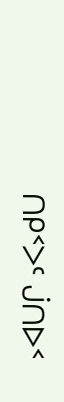ᑎᑭᑉᐳᑦ ᒎᑎᐅᑉ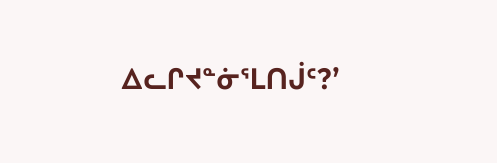ᐃᓚᒋᔪᓐᓃᕐᒪᑎᒎᑦ?’